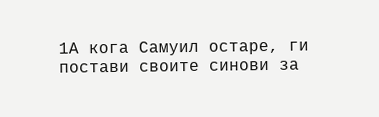1А кога Самуил остаре, ги постави своите синови за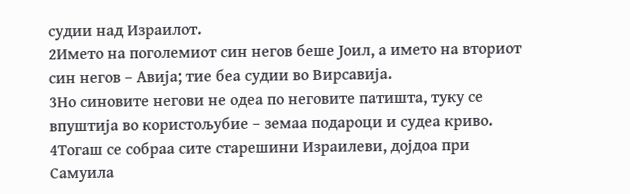судии над Израилот.
2Името на поголемиот син негов беше Јоил, а името на вториот син негов – Авија; тие беа судии во Вирсавија.
3Но синовите негови не одеа по неговите патишта, туку се впуштија во користољубие – земаа подароци и судеа криво.
4Тогаш се собраа сите старешини Израилеви, дојдоа при Самуила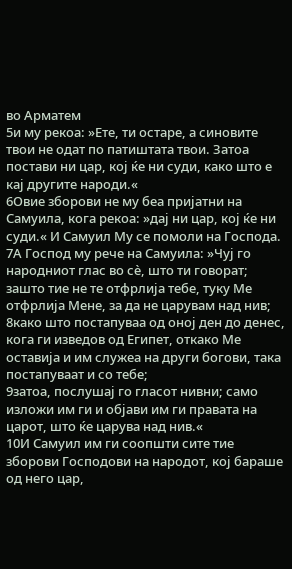во Арматем
5и му рекоа: »Ете, ти остаре, а синовите твои не одат по патиштата твои. Затоа постави ни цар, кој ќе ни суди, како што е кај другите народи.«
6Овие зборови не му беа пријатни на Самуила, кога рекоа: »дај ни цар, кој ќе ни суди.« И Самуил Му се помоли на Господа.
7А Господ му рече на Самуила: »Чуј го народниот глас во сѐ, што ти говорат; зашто тие не те отфрлија тебе, туку Ме отфрлија Мене, за да не царувам над нив;
8како што постапуваа од оној ден до денес, кога ги изведов од Египет, откако Ме оставија и им служеа на други богови, така постапуваат и со тебе;
9затоа, послушај го гласот нивни; само изложи им ги и објави им ги правата на царот, што ќе царува над нив.«
10И Самуил им ги соопшти сите тие зборови Господови на народот, кој бараше од него цар,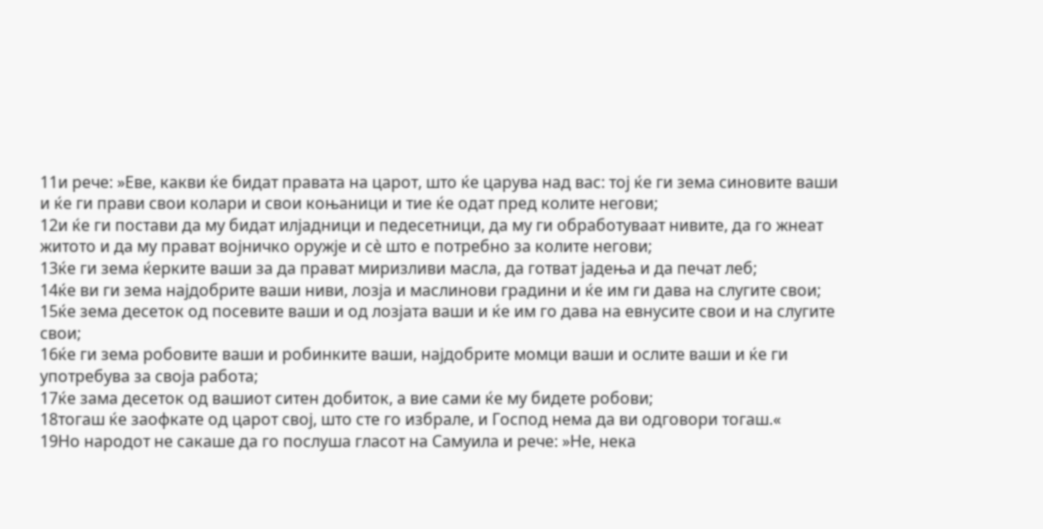11и рече: »Еве, какви ќе бидат правата на царот, што ќе царува над вас: тој ќе ги зема синовите ваши и ќе ги прави свои колари и свои коњаници и тие ќе одат пред колите негови;
12и ќе ги постави да му бидат илјадници и педесетници, да му ги обработуваат нивите, да го жнеат житото и да му прават војничко оружје и сѐ што е потребно за колите негови;
13ќе ги зема ќерките ваши за да прават миризливи масла, да готват јадења и да печат леб;
14ќе ви ги зема најдобрите ваши ниви, лозја и маслинови градини и ќе им ги дава на слугите свои;
15ќе зема десеток од посевите ваши и од лозјата ваши и ќе им го дава на евнусите свои и на слугите свои;
16ќе ги зема робовите ваши и робинките ваши, најдобрите момци ваши и ослите ваши и ќе ги употребува за своја работа;
17ќе зама десеток од вашиот ситен добиток, а вие сами ќе му бидете робови;
18тогаш ќе заофкате од царот свој, што сте го избрале, и Господ нема да ви одговори тогаш.«
19Но народот не сакаше да го послуша гласот на Самуила и рече: »Не, нека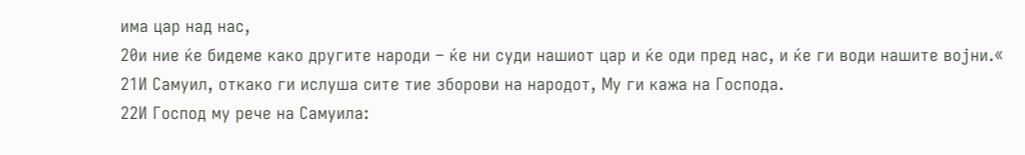има цар над нас,
20и ние ќе бидеме како другите народи – ќе ни суди нашиот цар и ќе оди пред нас, и ќе ги води нашите војни.«
21И Самуил, откако ги ислуша сите тие зборови на народот, Му ги кажа на Господа.
22И Господ му рече на Самуила: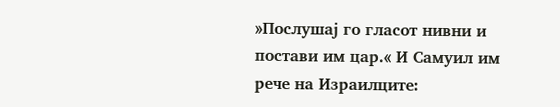»Послушај го гласот нивни и постави им цар.« И Самуил им рече на Израилците: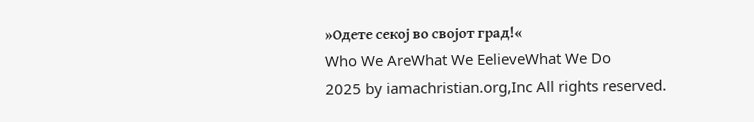»Одете секој во својот град!«
Who We AreWhat We EelieveWhat We Do
2025 by iamachristian.org,Inc All rights reserved.